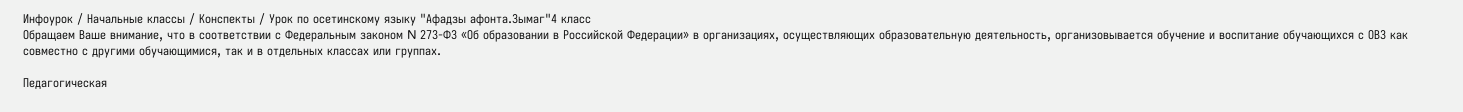Инфоурок / Начальные классы / Конспекты / Урок по осетинскому языку "Афадзы афонта.Зымаг"4 класс
Обращаем Ваше внимание, что в соответствии с Федеральным законом N 273-ФЗ «Об образовании в Российской Федерации» в организациях, осуществляющих образовательную деятельность, организовывается обучение и воспитание обучающихся с ОВЗ как совместно с другими обучающимися, так и в отдельных классах или группах.

Педагогическая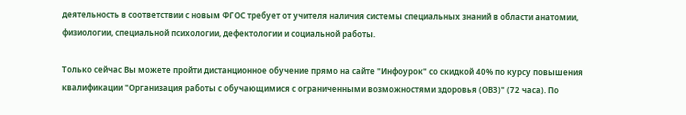деятельность в соответствии с новым ФГОС требует от учителя наличия системы специальных знаний в области анатомии, физиологии, специальной психологии, дефектологии и социальной работы.

Только сейчас Вы можете пройти дистанционное обучение прямо на сайте "Инфоурок" со скидкой 40% по курсу повышения квалификации "Организация работы с обучающимися с ограниченными возможностями здоровья (ОВЗ)" (72 часа). По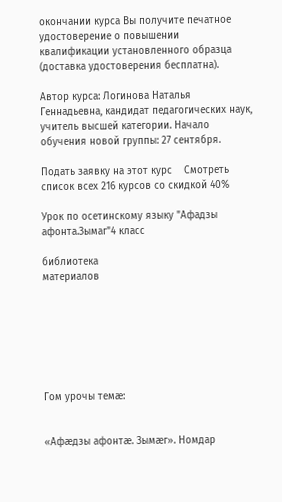окончании курса Вы получите печатное удостоверение о повышении квалификации установленного образца (доставка удостоверения бесплатна).

Автор курса: Логинова Наталья Геннадьевна, кандидат педагогических наук, учитель высшей категории. Начало обучения новой группы: 27 сентября.

Подать заявку на этот курс    Смотреть список всех 216 курсов со скидкой 40%

Урок по осетинскому языку "Афадзы афонта.Зымаг"4 класс

библиотека
материалов







Гом урочы темæ:


«Афæдзы афонтæ. Зымæг». Номдар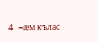4 –æм кълас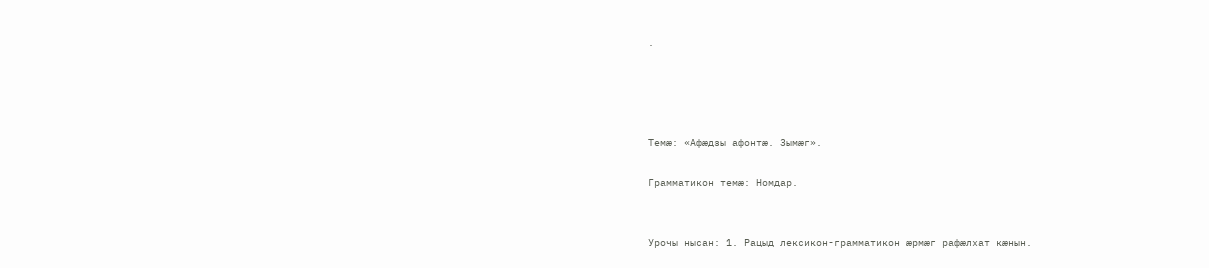.




Темæ: «Афæдзы афонтæ. Зымæг».

Грамматикон темæ: Номдар.


Урочы нысан: 1. Рацыд лексикон-грамматикон æрмæг рафæлхат кæнын.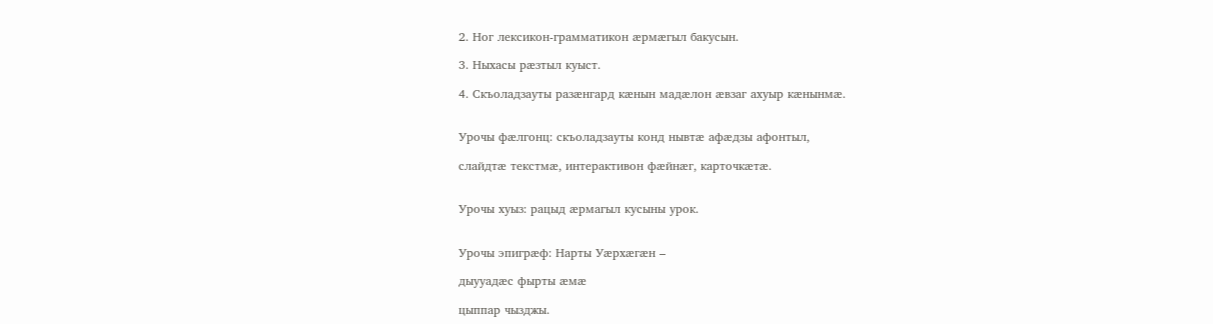2. Ног лексикон-грамматикон æрмæгыл бакусын.

3. Ныхасы рæзтыл куыст.

4. Скъоладзауты разæнгард кæнын мадæлон æвзаг ахуыр кæнынмæ.


Урочы фæлгонц: скъоладзауты конд нывтæ афæдзы афонтыл,

слайдтæ текстмæ, интерактивон фæйнæг, карточкæтæ.


Урочы хуыз: рацыд æрмагыл кусыны урок.


Урочы эпигрæф: Нарты Уæрхæгæн –

дыууадæс фырты æмæ

цыппар чызджы.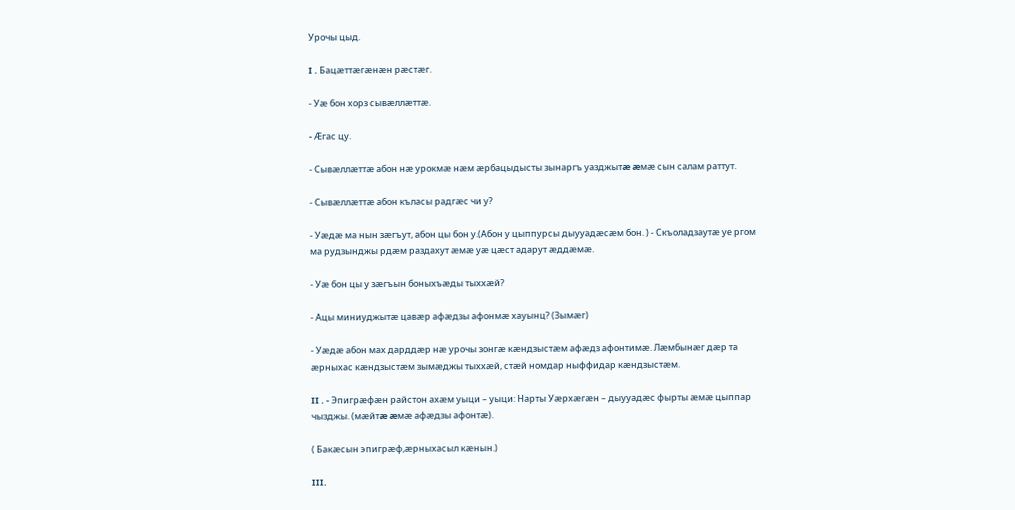Урочы цыд.

I . Бацæттæгæнæн рæстæг.

- Уæ бон хорз сывæллæттæ.

- Æгас цу.

- Сывæллæттæ абон нæ урокмæ нæм æрбацыдысты зынаргъ уазджытæ æмæ сын салам раттут.

- Сывæллæттæ абон къласы радгæс чи у?

- Уæдæ ма нын зæгъут, абон цы бон у.(Абон у цыппурсы дыууадæсæм бон. ) - Скъоладзаутæ уе ргом ма рудзынджы рдæм раздахут æмæ уæ цæст адарут æддæмæ.

- Уæ бон цы у зæгъын боныхъæды тыххæй?

- Ацы миниуджытæ цавæр афæдзы афонмæ хауынц? (Зымæг)

- Уæдæ абон мах дарддæр нæ урочы зонгæ кæндзыстæм афæдз афонтимæ. Лæмбынæг дæр та æрныхас кæндзыстæм зымæджы тыххæй, стæй номдар ныффидар кæндзыстæм.

II . - Эпигрæфæн райстон ахæм уыци – уыци: Нарты Уæрхæгæн – дыууадæс фырты æмæ цыппар чызджы. (мæйтæ æмæ афæдзы афонтæ).

( Бакæсын эпигрæф,æрныхасыл кæнын.)

III.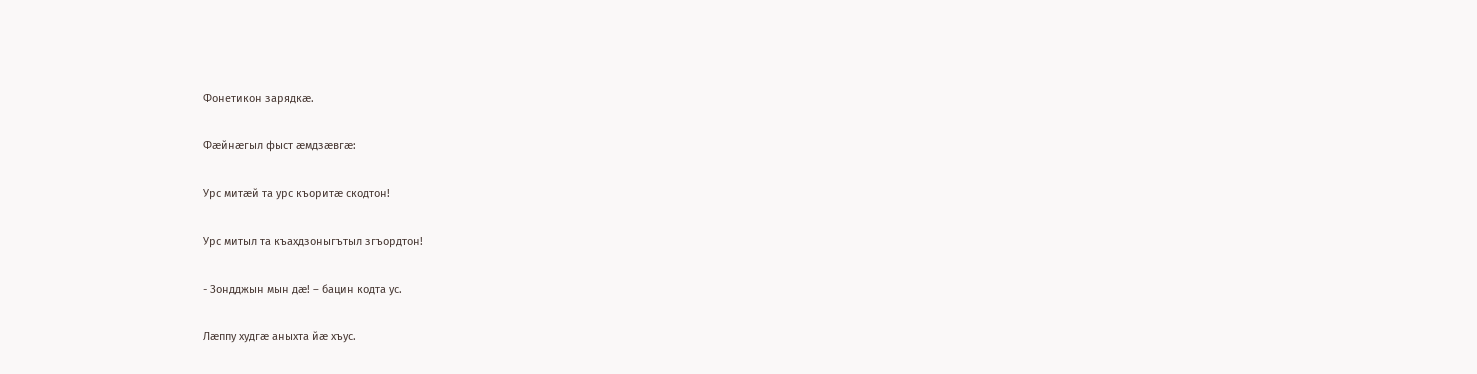Фонетикон зарядкæ.

Фæйнæгыл фыст æмдзæвгæ:

Урс митæй та урс къоритæ скодтон!

Урс митыл та къахдзоныгътыл згъордтон!

- Зондджын мын дæ! – бацин кодта ус.

Лæппу худгæ аныхта йæ хъус.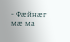- Фæйнæг мæ ма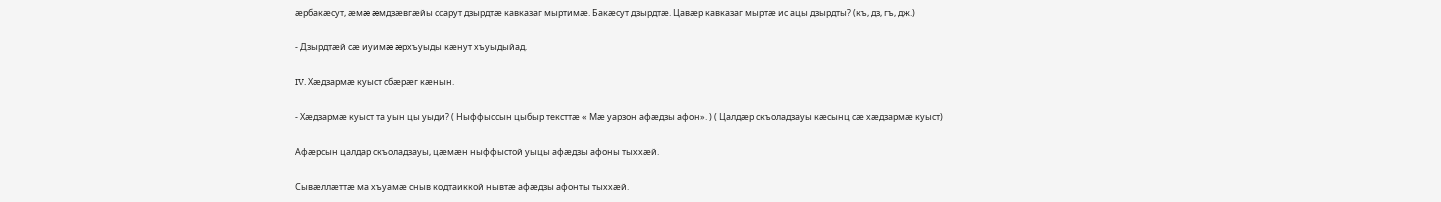æрбакæсут, æмæ æмдзæвгæйы ссарут дзырдтæ кавказаг мыртимæ. Бакæсут дзырдтæ. Цавæр кавказаг мыртæ ис ацы дзырдты? (къ, дз, гъ, дж.)

- Дзырдтæй сæ иуимæ æрхъуыды кæнут хъуыдыйад.

IV. Хæдзармæ куыст сбæрæг кæнын.

- Хæдзармæ куыст та уын цы уыди? ( Ныффыссын цыбыр тексттæ « Мæ уарзон афæдзы афон». ) ( Цалдæр скъоладзауы кæсынц сæ хæдзармæ куыст)

Афæрсын цалдар скъоладзауы, цæмæн ныффыстой уыцы афæдзы афоны тыххæй.

Сывæллæттæ ма хъуамæ сныв кодтаиккой нывтæ афæдзы афонты тыххæй.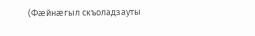(Фæйнæгыл скъоладзауты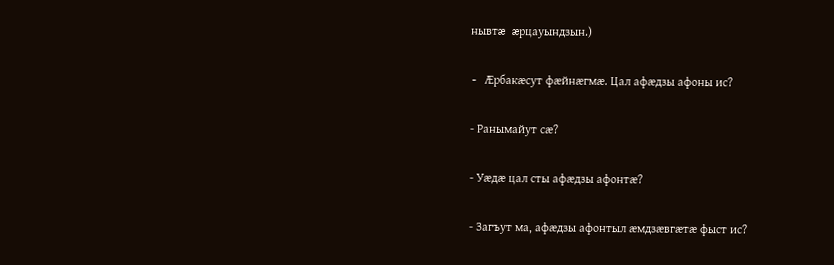нывтæ æрцауындзын.)

- Æрбакæсут фæйнæгмæ. Цал афæдзы афоны ис?

- Ранымайут сæ?

- Уæдæ цал сты афæдзы афонтæ?

- Загъут ма, афæдзы афонтыл æмдзæвгæтæ фыст ис?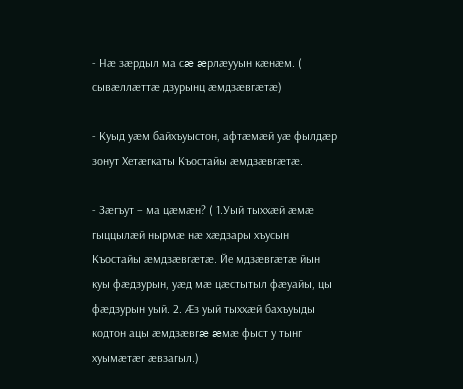- Нæ зæрдыл ма сæ æрлæууын кæнæм. ( сывæллæттæ дзурынц æмдзæвгæтæ)

- Куыд уæм байхъуыстон, афтæмæй уæ фылдæр зонут Хетæгкаты Къостайы æмдзæвгæтæ.

- Зæгъут – ма цæмæн? ( 1.Уый тыххæй æмæ гыццылæй нырмæ нæ хæдзары хъусын Къостайы æмдзæвгæтæ. Йе мдзæвгæтæ йын куы фæдзурын, уæд мæ цæстытыл фæуайы, цы фæдзурын уый. 2. Æз уый тыххæй бахъуыды кодтон ацы æмдзæвгæ æмæ фыст у тынг хуымæтæг æвзагыл.)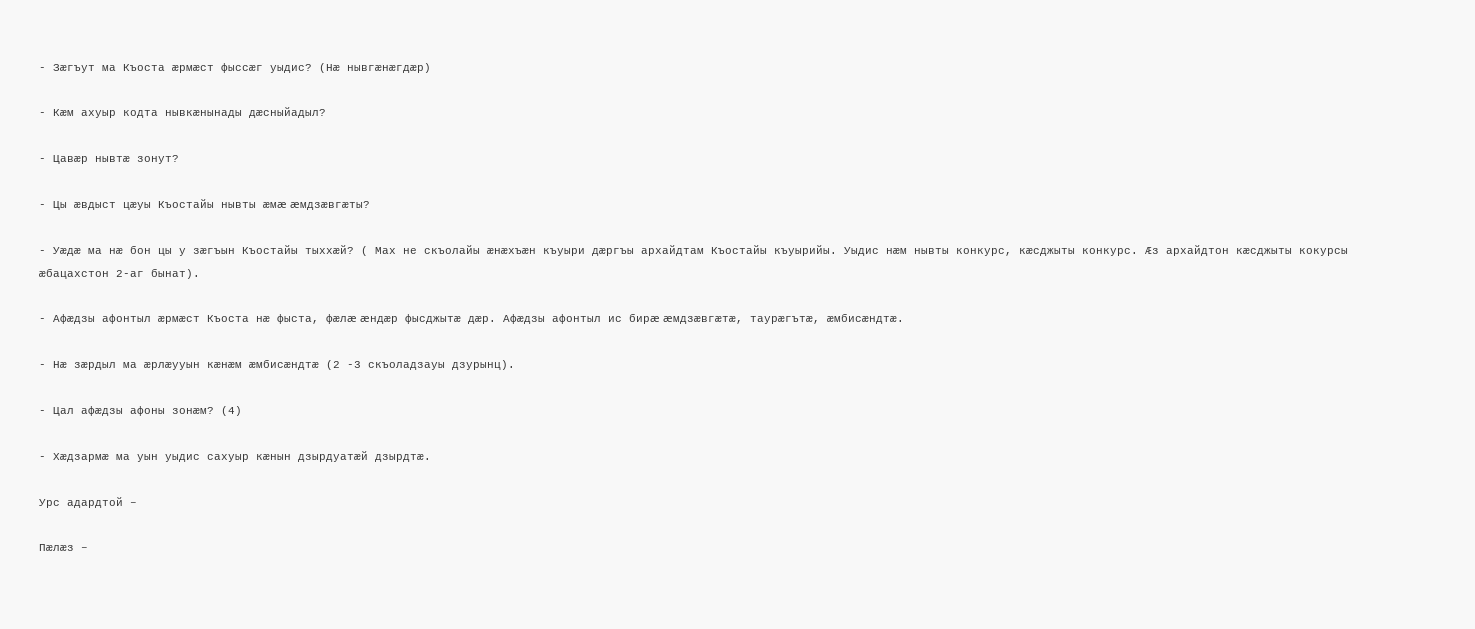- Зæгъут ма Къоста æрмæст фыссæг уыдис? (Нæ нывгæнæгдæр)

- Кæм ахуыр кодта нывкæнынады дæсныйадыл?

- Цавæр нывтæ зонут?

- Цы æвдыст цæуы Къостайы нывты æмæ æмдзæвгæты?

- Уæдæ ма нæ бон цы у зæгъын Къостайы тыххæй? ( Мах не скъолайы æнæхъæн къуыри дæргъы архайдтам Къостайы къуырийы. Уыдис нæм нывты конкурс, кæсджыты конкурс. Æз архайдтон кæсджыты кокурсы æбацахстон 2-аг бынат).

- Афæдзы афонтыл æрмæст Къоста нæ фыста, фæлæ æндæр фысджытæ дæр. Афæдзы афонтыл ис бирæ æмдзæвгæтæ, таурæгътæ, æмбисæндтæ.

- Нæ зæрдыл ма æрлæууын кæнæм æмбисæндтæ (2 -3 скъоладзауы дзурынц).

- Цал афæдзы афоны зонæм? (4)

- Хæдзармæ ма уын уыдис сахуыр кæнын дзырдуатæй дзырдтæ.

Урс адардтой –

Пæлæз –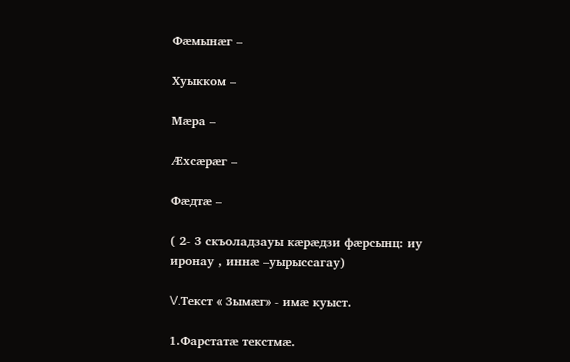Фæмынæг –

Хуыкком –

Мæра –

Æхсæрæг –

Фæдтæ –

( 2- 3 скъоладзауы кæрæдзи фæрсынц: иу иронау , иннæ –уырыссагау)

V.Текст « Зымæг» - имæ куыст.

1.Фарстатæ текстмæ.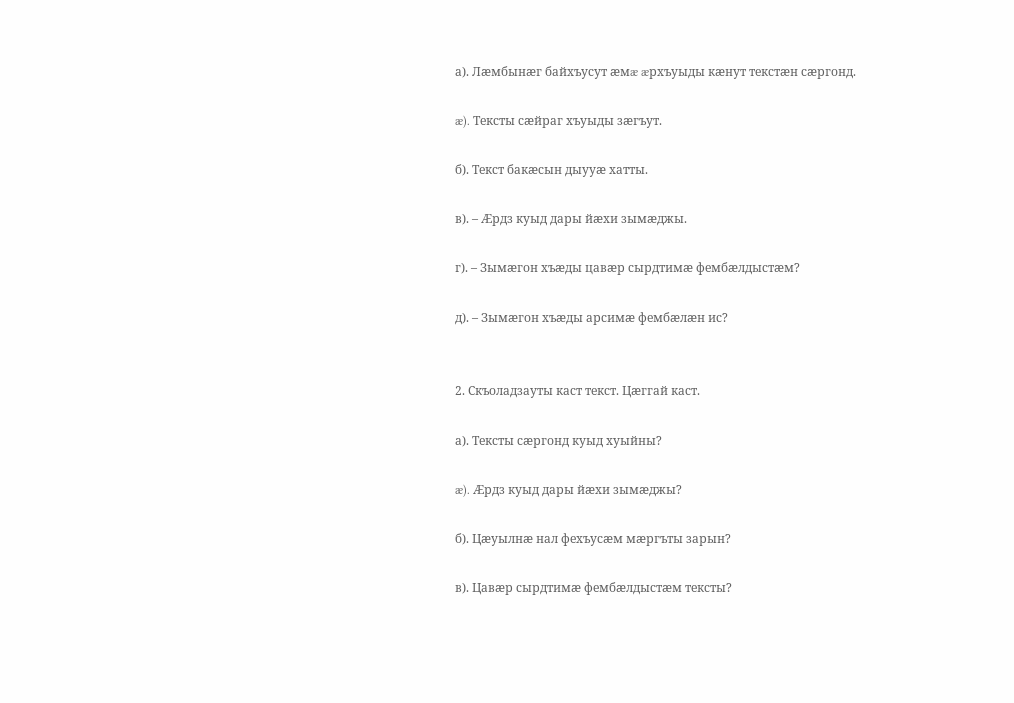а). Лæмбынæг байхъусут æмæ æрхъуыды кæнут текстæн сæргонд.

æ). Тексты сæйраг хъуыды зæгъут.

б). Текст бакæсын дыууæ хатты.

в). – Æрдз куыд дары йæхи зымæджы.

г). – Зымæгон хъæды цавæр сырдтимæ фембæлдыстæм?

д). – Зымæгон хъæды арсимæ фембæлæн ис?


2. Скъоладзауты каст текст. Цæггай каст.

а). Тексты сæргонд куыд хуыйны?

æ). Æрдз куыд дары йæхи зымæджы?

б). Цæуылнæ нал фехъусæм мæргъты зарын?

в). Цавæр сырдтимæ фембæлдыстæм тексты?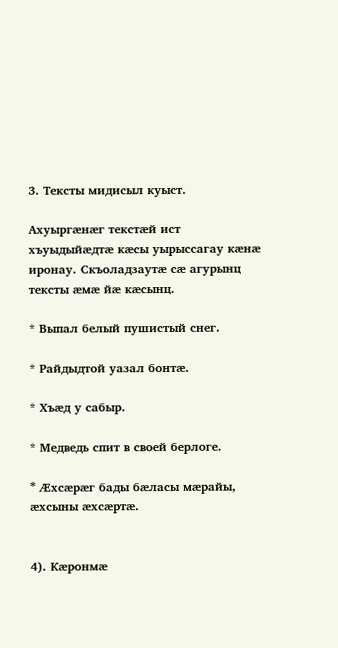3. Тексты мидисыл куыст.

Ахуыргæнæг текстæй ист хъуыдыйæдтæ кæсы уырыссагау кæнæ иронау. Скъоладзаутæ сæ агурынц тексты æмæ йæ кæсынц.

* Выпал белый пушистый снег.

* Райдыдтой уазал бонтæ.

* Хъæд у сабыр.

* Медведь спит в своей берлоге.

* Æхсæрæг бады бæласы мæрайы, æхсыны æхсæртæ.


4). Кæронмæ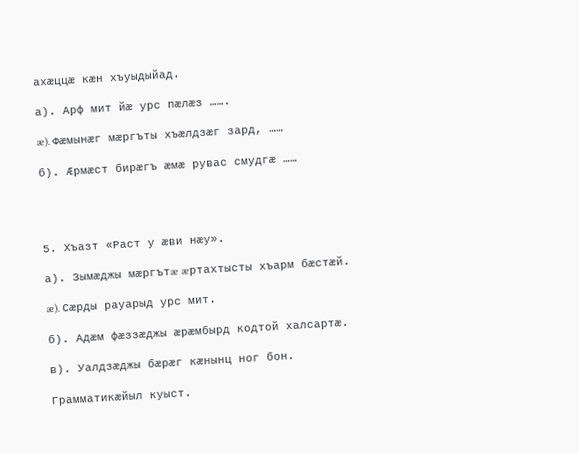ахæццæ кæн хъуыдыйад.

а). Арф мит йæ урс пæлæз …….

æ). Фæмынæг мæргъты хъæлдзæг зард, ……

б). Æрмæст бирæгъ æмæ рувас смудгæ ……




5. Хъазт «Раст у æви нæу».

а). Зымæджы мæргътæ æртахтысты хъарм бæстæй.

æ). Сæрды рауарыд урс мит.

б). Адæм фæззæджы æрæмбырд кодтой халсартæ.

в). Уалдзæджы бæрæг кæнынц ног бон.

Грамматикæйыл куыст.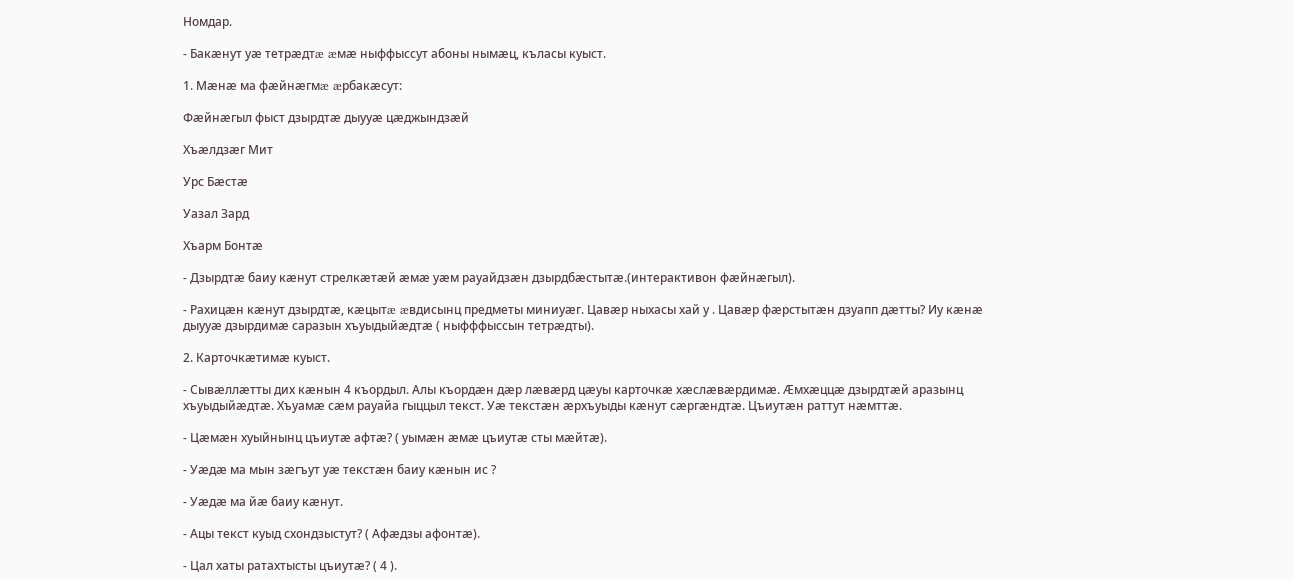Номдар.

- Бакæнут уæ тетрæдтæ æмæ ныффыссут абоны нымæц, къласы куыст.

1. Мæнæ ма фæйнæгмæ æрбакæсут:

Фæйнæгыл фыст дзырдтæ дыууæ цæджындзæй

Хъæлдзæг Мит

Урс Бæстæ

Уазал Зард

Хъарм Бонтæ

- Дзырдтæ баиу кæнут стрелкæтæй æмæ уæм рауайдзæн дзырдбæстытæ.(интерактивон фæйнæгыл).

- Рахицæн кæнут дзырдтæ, кæцытæ æвдисынц предметы миниуæг. Цавæр ныхасы хай у . Цавæр фæрстытæн дзуапп дæтты? Иу кæнæ дыууæ дзырдимæ саразын хъуыдыйæдтæ ( ныфффыссын тетрæдты).

2. Карточкæтимæ куыст.

- Сывæллæтты дих кæнын 4 къордыл. Алы къордæн дæр лæвæрд цæуы карточкæ хæслæвæрдимæ. Æмхæццæ дзырдтæй аразынц хъуыдыйæдтæ. Хъуамæ сæм рауайа гыццыл текст. Уæ текстæн æрхъуыды кæнут сæргæндтæ. Цъиутæн раттут нæмттæ.

- Цæмæн хуыйнынц цъиутæ афтæ? ( уымæн æмæ цъиутæ сты мæйтæ).

- Уæдæ ма мын зæгъут уæ текстæн баиу кæнын ис ?

- Уæдæ ма йæ баиу кæнут.

- Ацы текст куыд схондзыстут? ( Афæдзы афонтæ).

- Цал хаты ратахтысты цъиутæ? ( 4 ).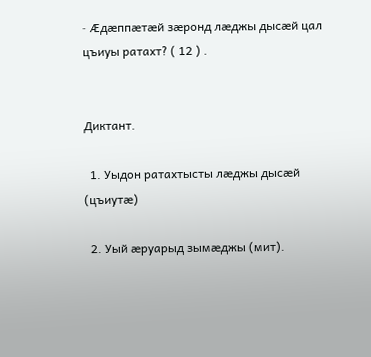- Æдæппæтæй зæронд лæджы дысæй цал цъиуы ратахт? ( 12 ) .


Диктант.

  1. Уыдон ратахтысты лæджы дысæй (цъиутæ)

  2. Уый æруарыд зымæджы (мит).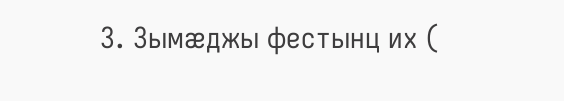3. Зымæджы фестынц их (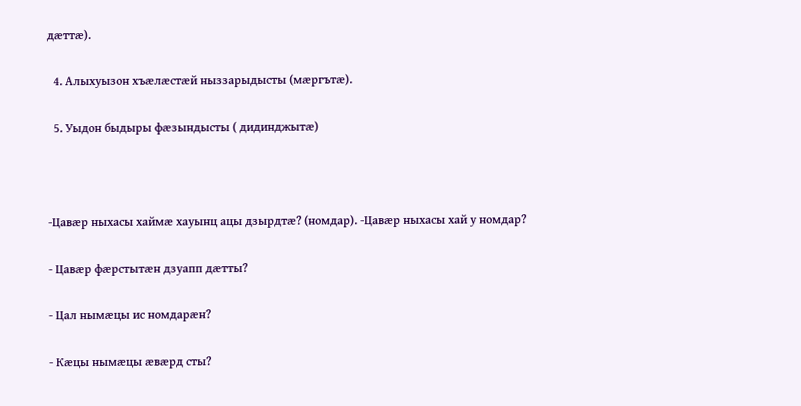дæттæ).

  4. Алыхуызон хъæлæстæй ныззарыдысты (мæргътæ).

  5. Уыдон быдыры фæзындысты ( дидинджытæ)



-Цавæр ныхасы хаймæ хауынц ацы дзырдтæ? (номдар). -Цавæр ныхасы хай у номдар?

- Цавæр фæрстытæн дзуапп дæтты?

- Цал нымæцы ис номдарæн?

- Кæцы нымæцы æвæрд сты?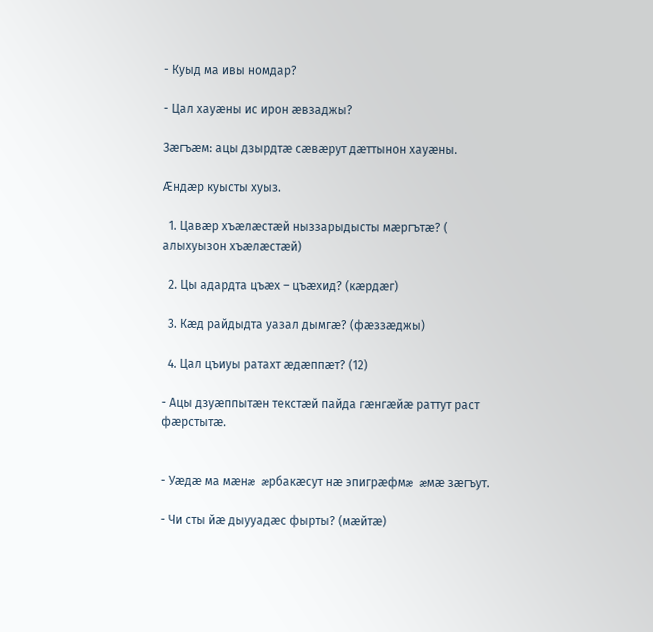- Куыд ма ивы номдар?

- Цал хауæны ис ирон æвзаджы?

Зæгъæм: ацы дзырдтæ сæвæрут дæттынон хауæны.

Æндæр куысты хуыз.

  1. Цавæр хъæлæстæй ныззарыдысты мæргътæ? ( алыхуызон хъæлæстæй)

  2. Цы адардта цъæх – цъæхид? (кæрдæг)

  3. Кæд райдыдта уазал дымгæ? (фæззæджы)

  4. Цал цъиуы ратахт æдæппæт? (12)

- Ацы дзуæппытæн текстæй пайда гæнгæйæ раттут раст фæрстытæ.


- Уæдæ ма мæнæ æрбакæсут нæ эпигрæфмæ æмæ зæгъут.

- Чи сты йæ дыууадæс фырты? (мæйтæ)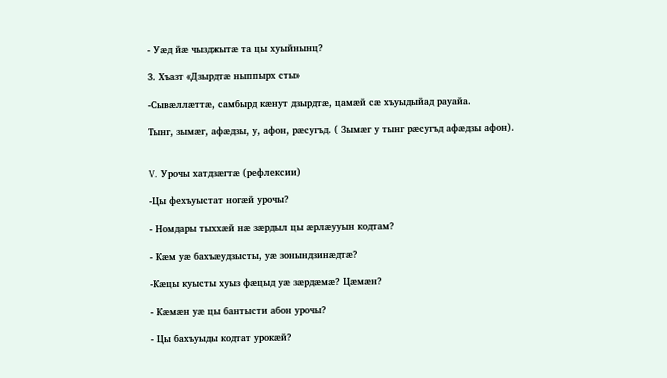- Уæд йæ чызджытæ та цы хуыйнынц?

3. Хъазт «Дзырдтæ ныппырх сты»

-Сывæллæттæ, самбырд кæнут дзырдтæ, цамæй сæ хъуыдыйад рауайа.

Тынг, зымæг, афæдзы, у, афон, рæсугъд. ( Зымæг у тынг рæсугъд афæдзы афон).


V. Урочы хатдзæгтæ (рефлексии)

-Цы фехъуыстат ногæй урочы?

- Номдары тыххæй нæ зæрдыл цы æрлæууын кодтам?

- Кæм уæ бахъæудзысты, уæ зонындзинæдтæ?

-Кæцы куысты хуыз фæцыд уæ зæрдæмæ? Цæмæн?

- Кæмæн уæ цы бантысти абон урочы?

- Цы бахъуыды кодтат урокæй?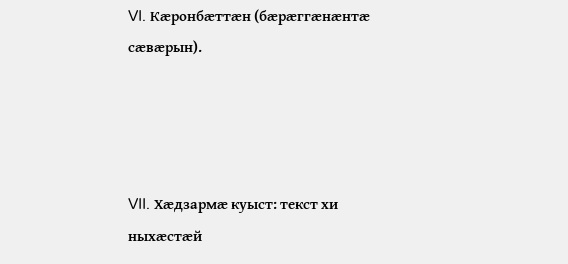VI. Кæронбæттæн (бæрæггæнæнтæ сæвæрын).




VII. Хæдзармæ куыст: текст хи ныхæстæй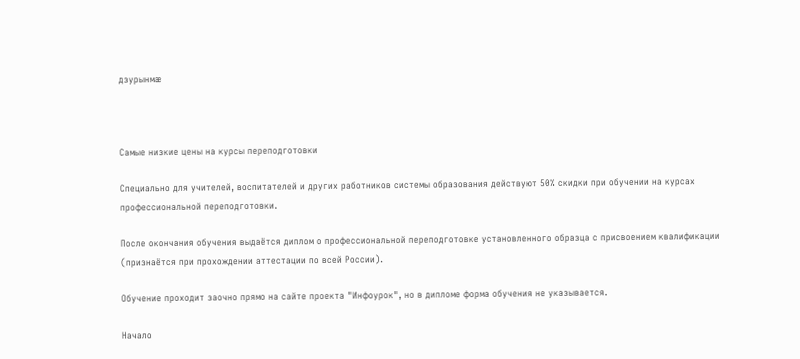дзурынмæ



Самые низкие цены на курсы переподготовки

Специально для учителей, воспитателей и других работников системы образования действуют 50% скидки при обучении на курсах профессиональной переподготовки.

После окончания обучения выдаётся диплом о профессиональной переподготовке установленного образца с присвоением квалификации (признаётся при прохождении аттестации по всей России).

Обучение проходит заочно прямо на сайте проекта "Инфоурок", но в дипломе форма обучения не указывается.

Начало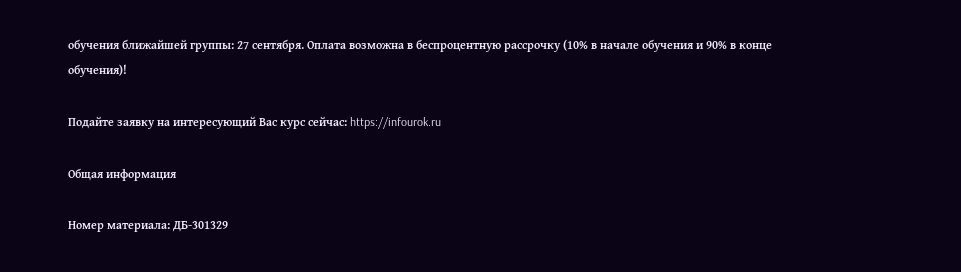обучения ближайшей группы: 27 сентября. Оплата возможна в беспроцентную рассрочку (10% в начале обучения и 90% в конце обучения)!

Подайте заявку на интересующий Вас курс сейчас: https://infourok.ru

Общая информация

Номер материала: ДБ-301329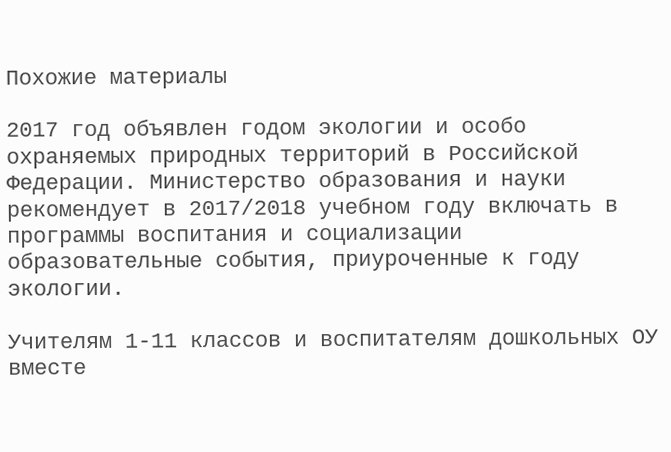Похожие материалы

2017 год объявлен годом экологии и особо охраняемых природных территорий в Российской Федерации. Министерство образования и науки рекомендует в 2017/2018 учебном году включать в программы воспитания и социализации образовательные события, приуроченные к году экологии.

Учителям 1-11 классов и воспитателям дошкольных ОУ вместе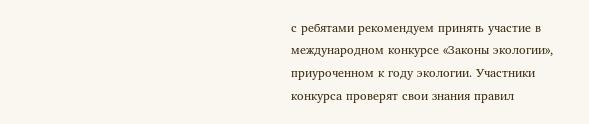с ребятами рекомендуем принять участие в международном конкурсе «Законы экологии», приуроченном к году экологии. Участники конкурса проверят свои знания правил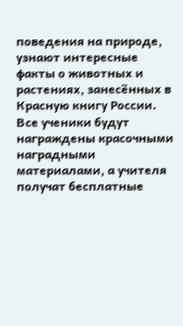поведения на природе, узнают интересные факты о животных и растениях, занесённых в Красную книгу России. Все ученики будут награждены красочными наградными материалами, а учителя получат бесплатные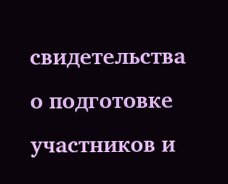свидетельства о подготовке участников и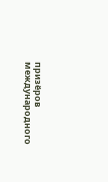призёров международного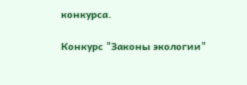конкурса.

Конкурс "Законы экологии"